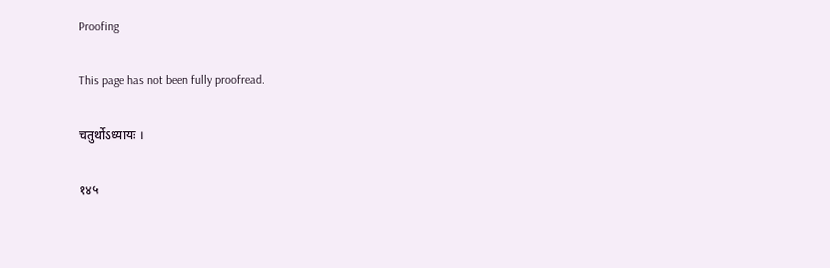Proofing

This page has not been fully proofread.

चतुर्थोऽध्यायः ।

१४५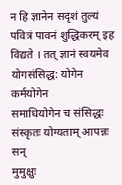न हि ज्ञानेन सदृशं तुल्यं पवित्रं पावनं शुद्धिकरम् इह
विद्यते । तत् ज्ञानं स्वयमेव योगसंसिद्ध: योगेन कर्मयोगेन
समाधियोगेन च संसिद्धः संस्कृतः योग्यताम् आपन्नः सन्
मुमुक्षुः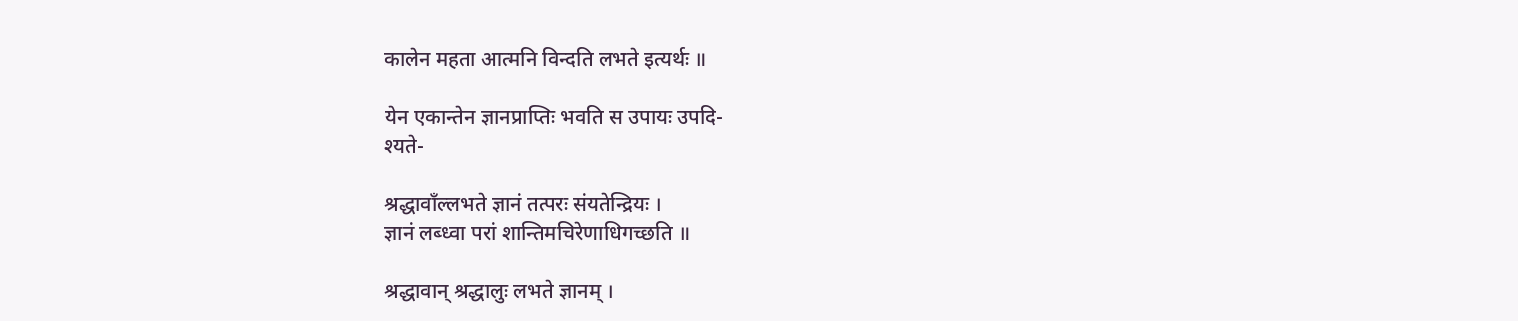कालेन महता आत्मनि विन्दति लभते इत्यर्थः ॥

येन एकान्तेन ज्ञानप्राप्तिः भवति स उपायः उपदि-
श्यते-

श्रद्धावाँल्लभते ज्ञानं तत्परः संयतेन्द्रियः ।
ज्ञानं लब्ध्वा परां शान्तिमचिरेणाधिगच्छति ॥

श्रद्धावान् श्रद्धालुः लभते ज्ञानम् ।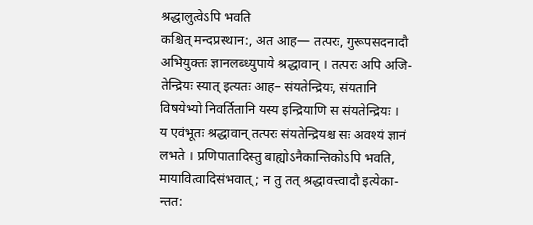श्रद्धालुत्वेऽपि भवति
कश्चित् मन्दप्रस्थान:, अत आह— तत्परः, गुरूपसदनादौ
अभियुक्तः ज्ञानलब्ध्युपाये श्रद्धावान् । तत्परः अपि अजि-
तेन्द्रियः स्यात् इत्यतः आह– संयतेन्द्रियः, संयतानि
विषयेभ्यो निवर्तितानि यस्य इन्द्रियाणि स संयतेन्द्रियः ।
य एवंभूतः श्रद्धावान् तत्परः संयतेन्द्रियश्च सः अवश्यं ज्ञानं
लभते । प्रणिपातादिस्तु बाह्योऽनैकान्तिकोऽपि भवति,
मायावित्वादिसंभवात् ; न तु तत् श्रद्धावत्त्वादौ इत्येका-
न्तत: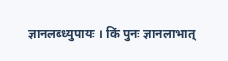ज्ञानलब्ध्युपायः । किं पुनः ज्ञानलाभात्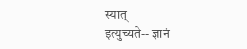स्यात्
इत्युच्यते-- ज्ञानं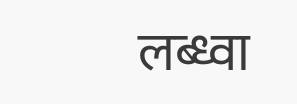लब्ध्वा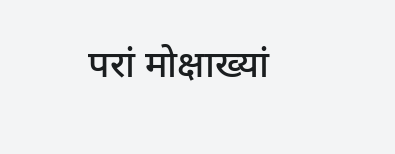परां मोक्षाख्यां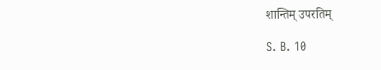शान्तिम् उपरतिम्

S. B. 10